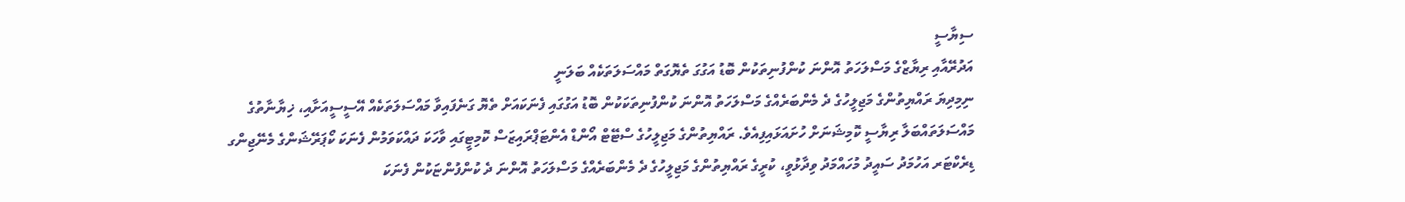ސިޔާސީ
އަދުރޭއާއި ރިޔާޒްގެ މަސްލަހަތު އޮންނަ ކުންފުނިތަކުން ބޮޑު އަގުގަ ތެޔޮގަތް މައްސަލަތަކެއް ބަލަނީ
ނިމިދިޔަ ރައްޔިތުންގެ މަޖިލީހުގެ ދެ މެންބަރެއްގެ މަސްލަހަތު އޮންނަ ކުންފުނިތަކަކުން ބޮޑު އަގުގައި ފެނަކައަށް ތެޔޮ ގަނެފައިވާ މައްސަލަތަކެއް އޭސީސީއަށާއި، ޚިޔާނާތުގެ މައްސަލަތައްބަލާ ރިޔާސީ ކޮމިޝަނަށް ހުށައަޅައިފިއެވެ. ރައްޔިތުންގެ މަޖިލީހުގެ ސްޓޭޓް އޯންޑް އެންޓަޕްރައިޒަސް ކޮމިޓީގައި ވާހަކަ ދައްކަވަމުން ފެނަކަ ކޯޕަރޭޝަންގެ މެނޭޖިންގ ޑިރެކްޓަރ އަހުމަދު ސައީދު މުހައްމަދު ވިދާޅުވީ، ކުރީގެ ރައްޔިތުންގެ މަޖިލީހުގެ ދެ މެންބަރެއްގެ މަސްލަހަތު އޮންނަ ދެ ކުންފުންޏަކުން ފެނަކަ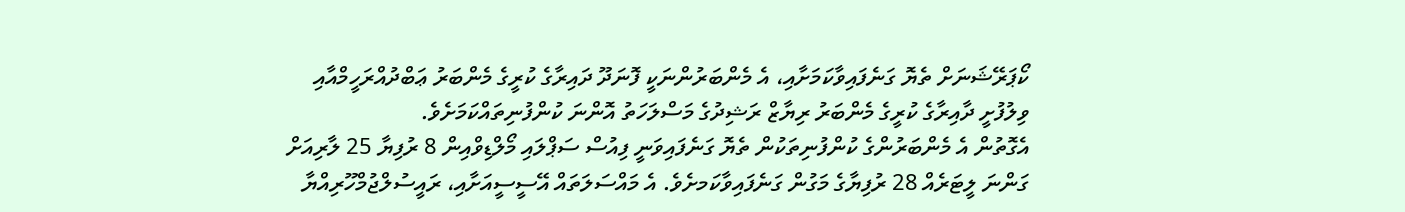ކޯޕަރޭޝަނަށް ތެޔޮ ގަނެފައިވާކަމަށާއި، އެ މެންބަރުންނަކީ ފޮނަދޫ ދައިރާގެ ކުރީގެ މެންބަރު ޢަބްދުއްރަހީމްއާއި ވިލުފުށީ ދާއިރާގެ ކުރީގެ މެންބަރު ރިޔާޒް ރަޝިދުގެ މަސްލަހަތު އޮންނަ ކުންފުނިތައްކަމަށެވެ.
އެގޮތުން އެ މެންބަރުންގެ ކުންފުނިތަކުން ތެޔޮ ގަނެފައިވަނީ ފިއުސް ސަޕްލައި މޯލްޑިވްއިން 8 ރުފިޔާ 25 ލާރިއަށް ގަންނަ ލީޓަރެއް 28 ރުފިޔާގެ މަގުން ގަނެފައިވާކަމށެވެ. އެ މައްސަލަތައް އޭސީސީއަށާއި، ރައީސުލްޖުމްހޫރިއްޔާ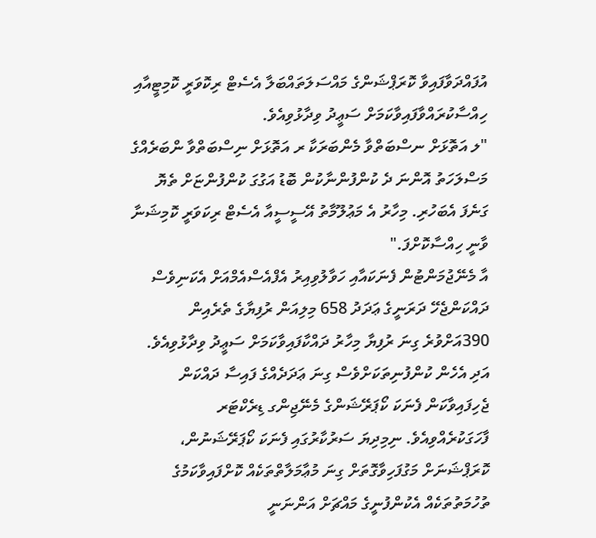އުފައްދަވާފައިވާ ކޮރަޕްޝަންގެ މައްސަލަތައްބަލާ އެސެޓް ރިކޮވަރީ ކޮމިޓީއާއި ހިއްސާކުރައްވާފައިވާކަމަށް ސަޢީދު ވިދާޅުވިއެވެ.
"ލ އަތޮޅަށް ނސްބަތްވާ މެންބަރަކާ ރ އަތޮޅަށް ނިސްބަތްވާ ންބަރެއްގެ މަސްލަހަތު އޮންނަ ދެ ކުންފުންނާކުން ބޮޑު އަގުގަ ކުންފުންޏަށް ތެޔޮ ގަނެފަ އެބަހުރި. މިހާރު އެ މަޢުލޫމާތު އޭސީސީއާ އެސެޓް ރިކަވަރީ ކޮމިޝަނާ ވާނީ ހިއްސާކޮށްފަ."
އާ މެނޭޖުމަންޓުން ފެނަކައާއި ހަވާލުވިއިރު އެފްއެސްއެމްއަށް އެކަނިވެސް ދައްކަންޖެހޭ ދަރަނީގެ ޢަދަދު 658 މިލިއަން ރުފިޔާގެ ތެރެއިން 390އަށްވުރެ ގިނަ ރުފިޔާ މިހާރު ދައްކާފައިވާކަމަށް ސަޢީދު ވިދާޅުވިއެވެ. އަދި އެހެން ކުންފުނިތަކަށްވެސް ގިނަ ޢަދަދެއްގެ ފައިސާ ދައްކަން ޖެހިފައިވާކަން ފެނަކަ ކޯޕަރޭޝަންގެ މެނޭޖިންގ ޑިރެކްޓަރ ފާހަގަކުރެއްވިއެވެ. ނިމިދިޔަ ސަރުކާރުގައި ފެނަކަ ކޯޕަރޭޝަނުން، ކޮރަޕްޝަނަށް މަގުފަހިވާގޮތަށް ގިނަ މުޢާމަލާތްތަކެއް ކޮށްފައިވާކަމުގެ ތުހުމަތުތަކެއް އެކުންފުނީގެ މައްޗަށް އަންނަނީ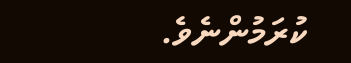ކުރަމުންނެވެ.